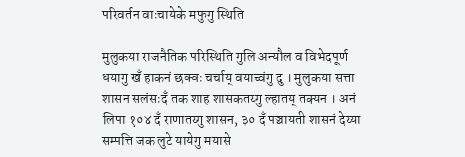परिवर्तन वाःचायेके मफुगु स्थिति

मुलुकया राजनैतिक परिस्थिति गुलि अन्यौल व विभेदपूर्ण धयागु खँ हाकनं छक्वः चर्चाय् वयाच्वंगु दु । मुलुकया सत्ता शासन सलंसःदँ तक शाह शासकतय्गु ल्हातय् तक्यन । अनं लिपा १०४ दँ राणातय्गु शासन, ३० दँ पञ्चायती शासनं देय्या सम्पत्ति जक लुटे यायेगु मयासे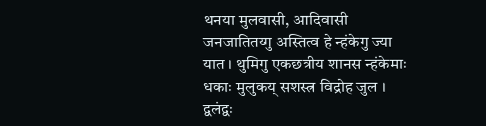थनया मुलवासी, आदिवासी जनजातितय्गु अस्तित्व हे न्हंकेगु ज्या यात । थुमिगु एकछत्रीय शानस न्हंकेमाः धकाः मुलुकय् सशस्त्र विद्रोह जुल । द्वलंद्वः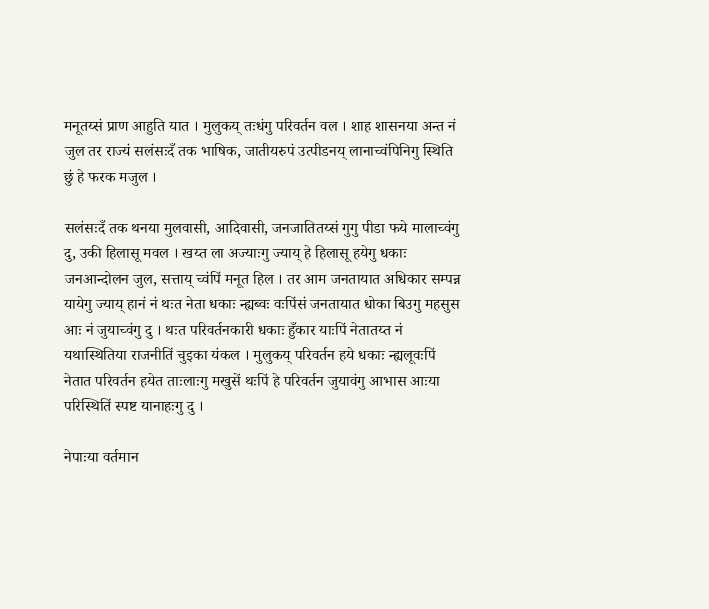मनूतय्सं प्राण आहुति यात । मुलुकय् तःधंगु परिवर्तन वल । शाह शासनया अन्त नं जुल तर राज्यं सलंसःदँ तक भाषिक, जातीयरुपं उत्पीडनय् लानाच्वंपिनिगु स्थिति छुं हे फरक मजुल ।

सलंसःदँ तक थनया मुलवासी, आदिवासी, जनजातितय्सं गुगु पीडा फये मालाच्वंगु दु, उकी हिलासू मवल । खय्त ला अज्याःगु ज्याय् हे हिलासू हयेगु धकाः जनआन्दोलन जुल, सत्ताय् च्वंपिं मनूत हिल । तर आम जनतायात अधिकार सम्पन्न यायेगु ज्याय् हानं नं थःत नेता धकाः न्ह्यब्वः वःपिंसं जनतायात धोका बिउगु महसुस आः नं जुयाच्वंगु दु । थःत परिवर्तनकारी धकाः हुँकार याःपिं नेतातय्त नं यथास्थितिया राजनीतिं चुइका यंकल । मुलुकय् परिवर्तन हये धकाः न्ह्यलूवःपिं नेतात परिवर्तन हयेत ताःलाःगु मखुसें थःपिं हे परिवर्तन जुयावंगु आभास आःया परिस्थितिं स्पष्ट यानाहःगु दु ।

नेपाःया वर्तमान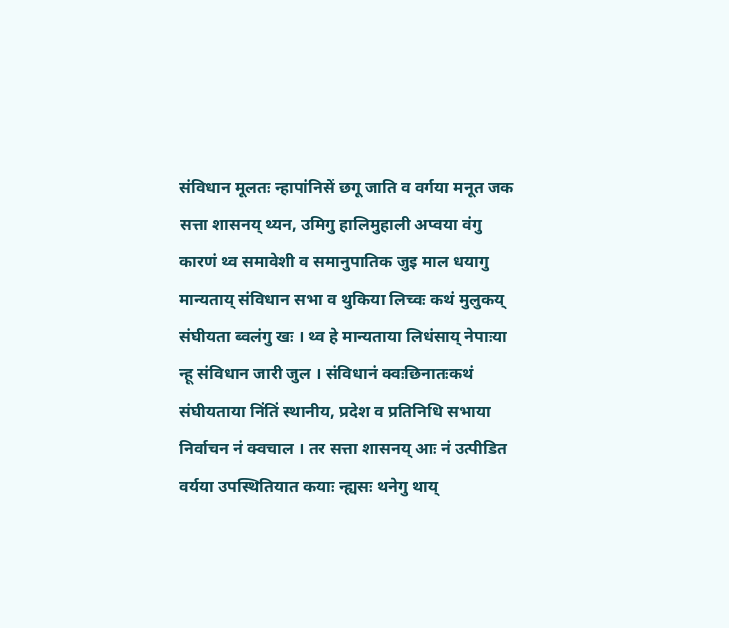संविधान मूलतः न्हापांनिसें छगू जाति व वर्गया मनूत जक सत्ता शासनय् थ्यन, उमिगु हालिमुहाली अप्वया वंगु कारणं थ्व समावेशी व समानुपातिक जुइ माल धयागु मान्यताय् संविधान सभा व थुकिया लिच्वः कथं मुलुकय् संघीयता ब्वलंगु खः । थ्व हे मान्यताया लिधंसाय् नेपाःया न्हू संविधान जारी जुल । संविधानं क्वःछिनातःकथं संघीयताया निंतिं स्थानीय, प्रदेश व प्रतिनिधि सभाया निर्वाचन नं क्वचाल । तर सत्ता शासनय् आः नं उत्पीडित वर्यया उपस्थितियात कयाः न्ह्यसः थनेगु थाय्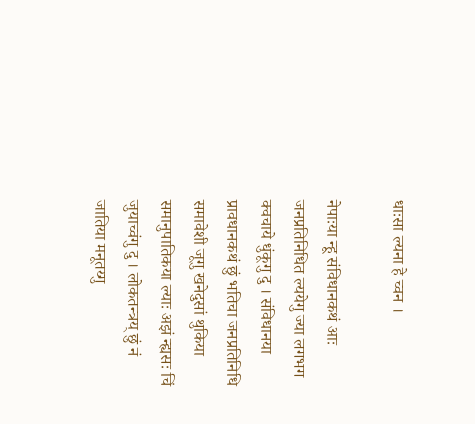धाःसा ल्यना हे च्वन ।

नेपाःया न्हू संविधानकथं आः जनप्रतिनिधित ल्ययेगु ज्या लगभग क्वचाये धुंकूगु दु । संविधानया प्रावधानकथं छुं भतिचा जनप्रतिनिधि समावेशी जूगु खनेदुसां थुकिया समानुपातिकया ल्याः अझं न्ह्यसः चिं जुयाच्वंगु दु । लोकतन्त्रय् छुं नं जातिया मनूतय्गु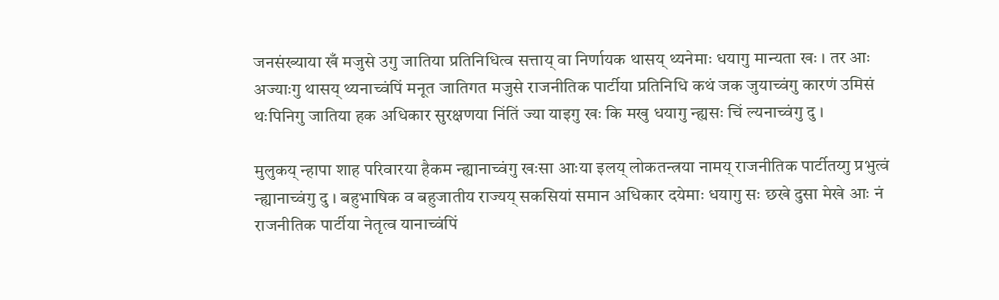जनसंख्याया खँ मजुसे उगु जातिया प्रतिनिधित्व सत्ताय् वा निर्णायक थासय् थ्यनेमाः धयागु मान्यता खः । तर आः अज्याःगु थासय् थ्यनाच्वंपिं मनूत जातिगत मजुसे राजनीतिक पार्टीया प्रतिनिधि कथं जक जुयाच्वंगु कारणं उमिसं थःपिनिगु जातिया हक अधिकार सुरक्षणया निंतिं ज्या याइगु खः कि मखु धयागु न्ह्यसः चिं ल्यनाच्वंगु दु ।

मुलुकय् न्हापा शाह परिवारया हैकम न्ह्यानाच्वंगु खःसा आःया इलय् लोकतन्त्रया नामय् राजनीतिक पार्टीतय्गु प्रभुत्वं न्ह्यानाच्वंगु दु । बहुभाषिक व बहुजातीय राज्यय् सकसियां समान अधिकार दयेमाः धयागु सः छखे दुसा मेखे आः नं राजनीतिक पार्टीया नेतृत्व यानाच्वंपिं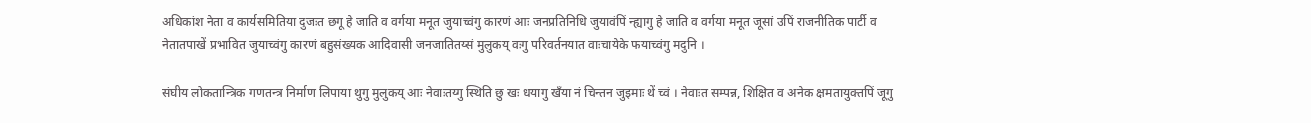अधिकांश नेता व कार्यसमितिया दुजःत छगू हे जाति व वर्गया मनूत जुयाच्वंगु कारणं आः जनप्रतिनिधि जुयावंपिं न्ह्यागु हे जाति व वर्गया मनूत जूसां उपिं राजनीतिक पार्टी व नेतातपाखें प्रभावित जुयाच्वंगु कारणं बहुसंख्यक आदिवासी जनजातितय्सं मुलुकय् वःगु परिवर्तनयात वाःचायेके फयाच्वंगु मदुनि ।

संघीय लोकतान्त्रिक गणतन्त्र निर्माण लिपाया थुगु मुलुकय् आः नेवाःतय्गु स्थिति छु खः धयागु खँया नं चिन्तन जुइमाः थें च्वं । नेवाःत सम्पन्न, शिक्षित व अनेक क्षमतायुक्तपिं जूगु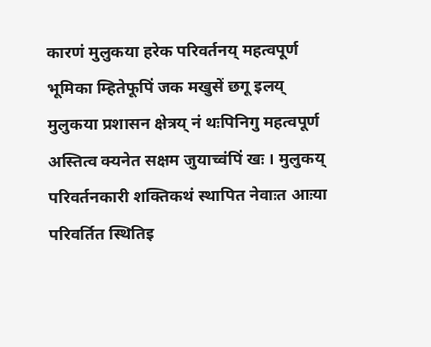कारणं मुलुकया हरेक परिवर्तनय् महत्वपूर्ण भूमिका म्हितेफूपिं जक मखुसें छगू इलय् मुलुकया प्रशासन क्षेत्रय् नं थःपिनिगु महत्वपूर्ण अस्तित्व क्यनेत सक्षम जुयाच्वंपिं खः । मुलुकय् परिवर्तनकारी शक्तिकथं स्थापित नेवाःत आःया परिवर्तित स्थितिइ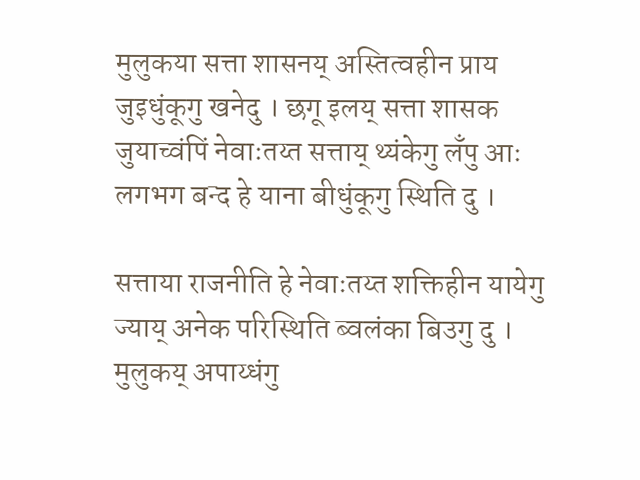मुलुकया सत्ता शासनय् अस्तित्वहीन प्राय जुइधुंकूगु खनेदु । छगू इलय् सत्ता शासक जुयाच्वंपिं नेवाःतय्त सत्ताय् थ्यंकेगु लँपु आः लगभग बन्द हे याना बीधुंकूगु स्थिति दु ।

सत्ताया राजनीति हे नेवाःतय्त शक्तिहीन यायेगु ज्याय् अनेक परिस्थिति ब्वलंका बिउगु दु । मुलुकय् अपाय्धंगु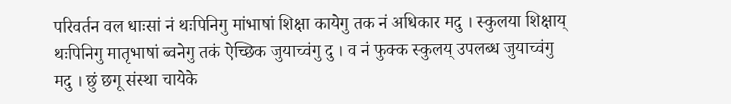परिवर्तन वल धाःसां नं थःपिनिगु मांभाषां शिक्षा कायेगु तक नं अधिकार मदु । स्कुलया शिक्षाय् थःपिनिगु मातृभाषां ब्वनेगु तकं ऐच्छिक जुयाच्वंगु दु । व नं फुक्क स्कुलय् उपलब्ध जुयाच्वंगु मदु । छुं छगू संस्था चायेके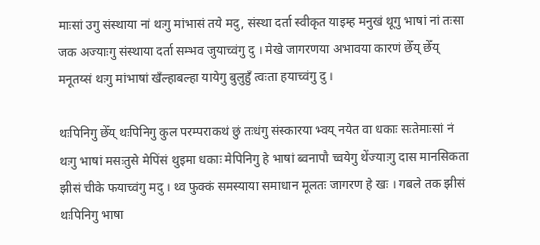माःसां उगु संस्थाया नां थःगु मांभासं तये मदु, संस्था दर्ता स्वीकृत याइम्ह मनुखं थूगु भाषां नां तःसा जक अज्याःगु संस्थाया दर्ता सम्भव जुयाच्वंगु दु । मेखे जागरणया अभावया कारणं छेँय् छेँय् मनूतय्सं थःगु मांभाषां खँल्हाबल्हा यायेगु बुलुहुँ त्वःता हयाच्वंगु दु ।

थःपिनिगु छेँय् थःपिनिगु कुल परम्पराकथं छुं तःधंगु संस्कारया भ्वय् नयेत वा धकाः सःतेमाःसां नं थःगु भाषां मसःतुसे मेपिंसं थुइमा धकाः मेपिनिगु हे भाषां ब्वनापौ च्वयेगु थेंज्याःगु दास मानसिकता झीसं चीके फयाच्वंगु मदु । थ्व फुक्कं समस्याया समाधान मूलतः जागरण हे खः । गबले तक झीसं थःपिनिगु भाषा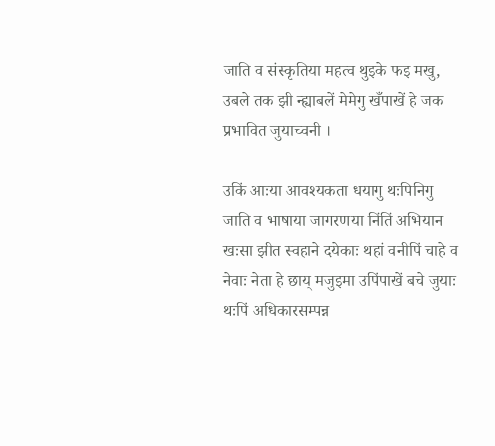जाति व संस्कृतिया महत्व थुइके फइ मखु, उबले तक झी न्ह्याबलें मेमेगु खँपाखें हे जक प्रभावित जुयाच्वनी ।

उकिं आःया आवश्यकता धयागु थःपिनिगु जाति व भाषाया जागरणया निंतिं अभियान खःसा झीत स्वहाने दयेकाः थहां वनीपिं चाहे व नेवाः नेता हे छाय् मजुइमा उपिंपाखें बचे जुयाः थःपिं अधिकारसम्पन्न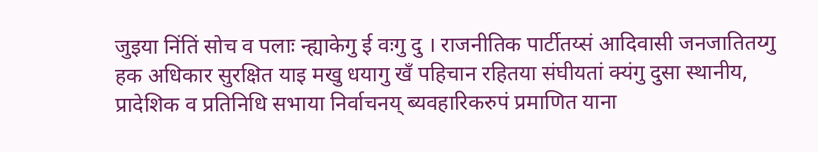जुइया निंतिं सोच व पलाः न्ह्याकेगु ई वःगु दु । राजनीतिक पार्टीतय्सं आदिवासी जनजातितय्गु हक अधिकार सुरक्षित याइ मखु धयागु खँ पहिचान रहितया संघीयतां क्यंगु दुसा स्थानीय, प्रादेशिक व प्रतिनिधि सभाया निर्वाचनय् ब्यवहारिकरुपं प्रमाणित याना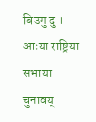बिउगु दु । आःया राष्ट्रिया सभाया चुनावय्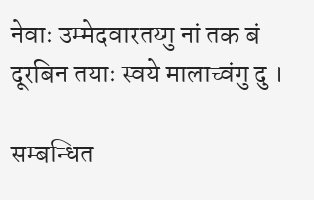नेवाः उम्मेदवारतय्गु नां तक बं दूरबिन तयाः स्वये मालाच्वंगु दु ।

सम्बन्धित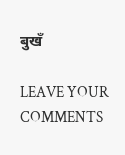बुखँ

LEAVE YOUR COMMENTS